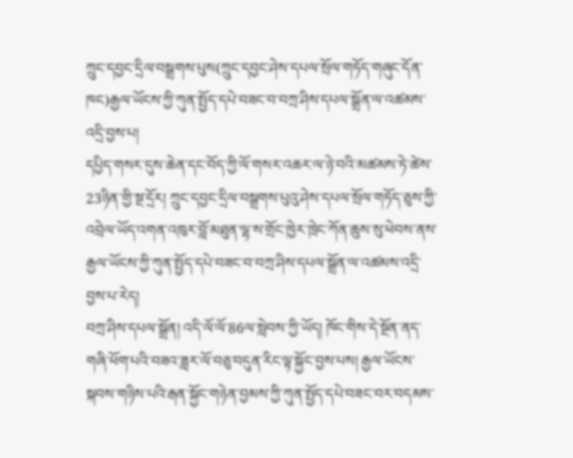ཀྲུང་དབྱང་དྲིལ་བསྒྲགས་པུས(ཀྲུང་དབྱང་ཤེས་དཔལ་སྲོལ་གཏོད་གཞུང་དོན་ཁང)རྒྱལ་ཡོངས་ཀྱི་ཀུན་སྤྱོད་དཔེ་བཟང་བ་བཀྲ་ཤིས་དཔལ་སྒྲོན་ལ་འཚམས་འདྲི་བྱས་པ།
དཔྱིད་གསར་དུས་ཆེན་དང་བོད་ཀྱི་ལོ་གསར་འཆར་ལ་ཉེ་བའི་མཚམས་ཏེ་ཚེས་23ཉིན་གྱི་སྔ་དྲོར། ཀྲུང་དབྱང་དྲིལ་བསྒྲགས་པུའུ་ཤེས་དཔལ་སྲོལ་གཏོད་ཅུས་ཀྱི་འབྲེལ་ཡོད་འགན་འཁུར་བློ་མཐུན་ལྷ་ས་གྲོང་ཁྱེར་ཁྲེང་ཀོན་ཆུས་སུ་ཕེབས་ནས་རྒྱལ་ཡོངས་ཀྱི་ཀུན་སྤྱོད་དཔེ་བཟང་བ་བཀྲ་ཤིས་དཔལ་སྒྲོན་ལ་འཚམས་འདྲི་བྱས་པ་རེད།
བཀྲ་ཤིས་དཔལ་སྒྲོན། འདི་ལོ་ལོ་86ལ་སླེབས་ཀྱི་ཡོད། ཁོང་གིས་དེ་སྔོན་ནད་གཞི་ཕོག་པའི་བཟའ་ཟླར་ལོ་བཅུ་བདུན་རིང་ལྟ་སྐྱོང་བྱས་པས། རྒྱལ་ཡོངས་སྐབས་གཉིས་པའི་རྒན་སྐྱོང་གཉེན་བྱམས་ཀྱི་ཀུན་སྤྱོད་དཔེ་བཟང་བར་བདམས་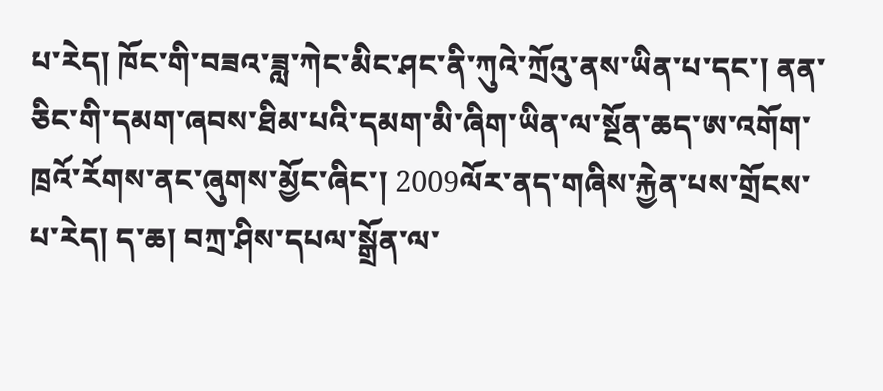པ་རེད། ཁོང་གི་བཟའ་ཟླ་ཀེང་མིང་ཤང་ནི་ཀུའེ་ཀྲོའུ་ནས་ཡིན་པ་དང་། ནན་ཅིང་གི་དམག་ཞབས་ཐིམ་པའི་དམག་མི་ཞིག་ཡིན་ལ་སྔོན་ཆད་ཨ་འགོག་ཁྲའོ་རོགས་ནང་ཞུགས་མྱོང་ཞིང་། 2009ལོར་ནད་གཞིས་རྐྱེན་པས་གྲོངས་པ་རེད། ད་ཆ། བཀྲ་ཤིས་དཔལ་སྒྲོན་ལ་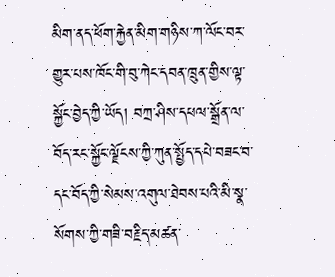མིག་ནད་ཕོག་རྐྱེན་མིག་གཉིས་ཀ་ལོང་བར་གྱུར་པས་ཁོང་གི་བུ་ཀེང་དབན་ཁྲུན་གྱིས་ལྟ་སྐྱོང་བྱེད་ཀྱི་ཡོད། བཀྲ་ཤིས་དཔལ་སྒྲོན་ལ་བོད་རང་སྐྱོང་ལྗོངས་ཀྱི་ཀུན་སྤྱོད་དཔེ་བཟང་བ་དང་བོད་ཀྱི་སེམས་འགུལ་ཐེབས་པའི་མི་སྣ་སོགས་ཀྱི་གཟི་བརྗིད་མཚན་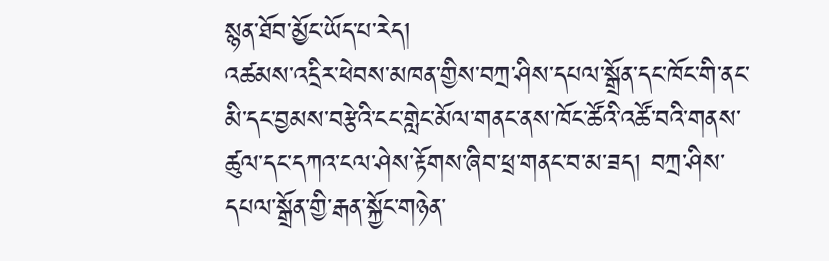སྙན་ཐོབ་མྱོང་ཡོད་པ་རེད།
འཚམས་འདྲིར་ཕེབས་མཁན་གྱིས་བཀྲ་ཤིས་དཔལ་སྒྲོན་དང་ཁོང་གི་ནང་མི་དང་བྱམས་བརྩེའི་ངང་གླེང་མོལ་གནང་ནས་ཁོང་ཚོའི་འཚོ་བའི་གནས་ཚུལ་དང་དཀའ་ངལ་ཤེས་རྟོགས་ཞིབ་ཕྲ་གནང་བ་མ་ཟད། བཀྲ་ཤིས་དཔལ་སྒྲོན་གྱི་རྒན་སྐྱོང་གཉེན་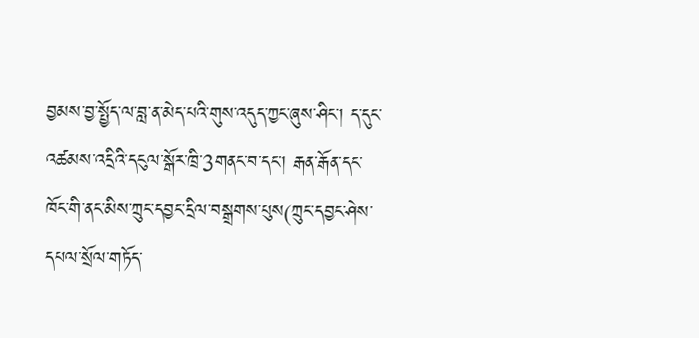བྱམས་བྱ་སྤྱོད་ལ་བླ་ན་མེད་པའི་གུས་འདུད་ཀྱང་ཞུས་ཤིང་། ད་དུང་འཚམས་འདྲིའི་དངུལ་སྒོར་ཁྲི་3གནང་བ་དང་། རྒན་རྒོན་དང་ཁོང་གི་ནང་མིས་ཀྲུང་དབྱང་དྲིལ་བསྒྲགས་པུས(ཀྲུང་དབྱང་ཤེས་དཔལ་སྲོལ་གཏོད་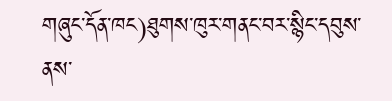གཞུང་དོན་ཁང)ཐུགས་ཁུར་གནང་བར་སྙིང་དབུས་ནས་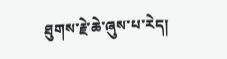ཐུགས་རྗེ་ཆེ་ཞུས་པ་རེད།